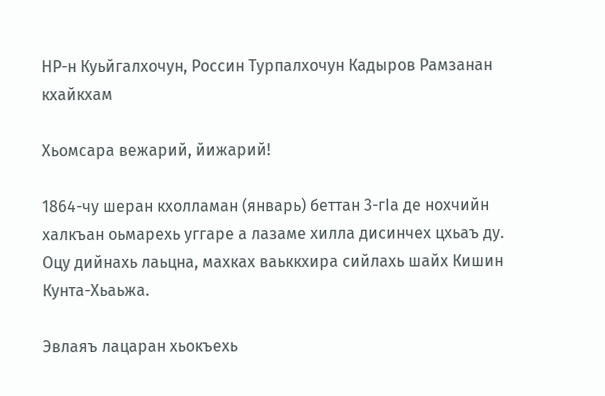НР-н Куьйгалхочун, Россин Турпалхочун Кадыров Рамзанан кхайкхам

Хьомсара вежарий, йижарий!

1864-чу шеран кхолламан (январь) беттан 3-гIа де нохчийн халкъан оьмарехь уггаре а лазаме хилла дисинчех цхьаъ ду. Оцу дийнахь лаьцна, махках ваьккхира сийлахь шайх Кишин Кунта-Хьаьжа.

Эвлаяъ лацаран хьокъехь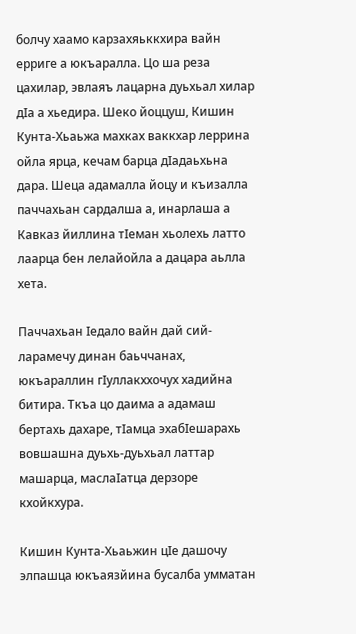болчу хаамо карзахяьккхира вайн ерриге а юкъаралла. Цо ша реза цахилар, эвлаяъ лацарна дуьхьал хилар дIа а хьедира. Шеко йоццуш, Кишин Кунта-Хьаьжа махках ваккхар леррина ойла ярца, кечам барца дIадаьхьна дара. Шеца адамалла йоцу и къизалла паччахьан сардалша а, инарлаша а Кавказ йиллина тIеман хьолехь латто лаарца бен лелайойла а дацара аьлла хета.

Паччахьан Iедало вайн дай сий-ларамечу динан баьччанах, юкъараллин гIуллакххочух хадийна битира. Ткъа цо даима а адамаш бертахь дахаре, тIамца эхабIешарахь вовшашна дуьхь-дуьхьал латтар машарца, маслаIатца дерзоре кхойкхура.

Кишин Кунта-Хьаьжин цIе дашочу элпашца юкъаязйина бусалба умматан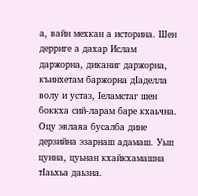а, вайн мехкан а историна. Шен дерриге а дахар Ислам даржорна, диканиг даржорна, къинхетам баржорна дIаделла волу и устаз, Iеламстаг шен боккха сий-ларам баре кхаьчна. Оцу эвлаяа бусалба дине дерзийна эзарнаш адамаш. Уьш цунна, цуьнан кхайкхамашна тIаьхьа даьзна.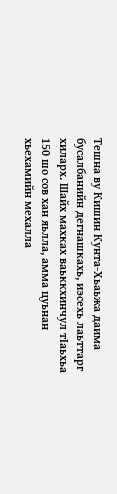Тешна ву Кишин Кунта-Хьаьжа даима бусалбанийн дегнашкахь, иэсехь лаьттарг хиларх. Шайх махках ваьккхинчул тIаьхьа 150 шо сов хан яьлла, амма цуьнан хьехамийн мехалла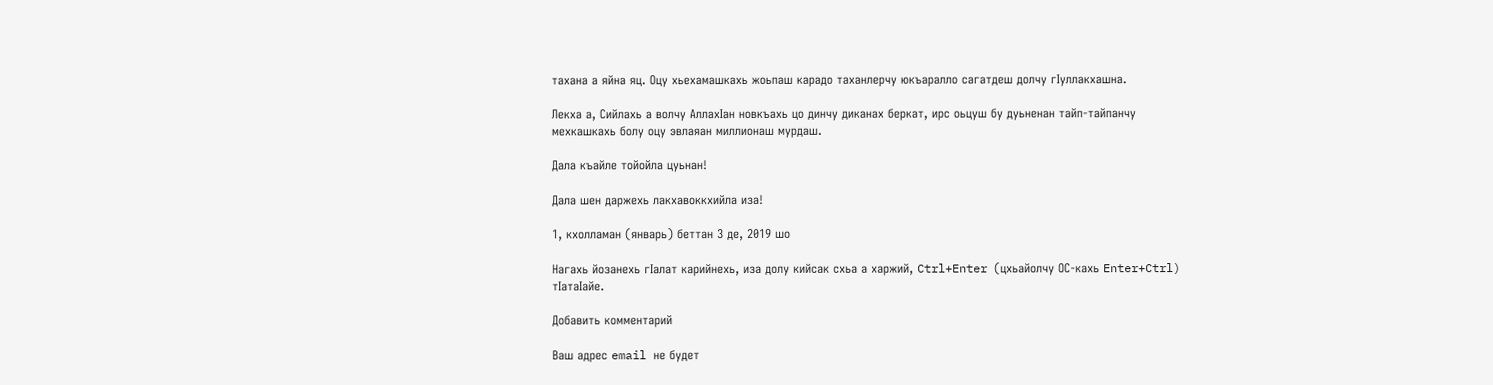тахана а яйна яц. Оцу хьехамашкахь жоьпаш карадо таханлерчу юкъаралло сагатдеш долчу гIуллакхашна.

Лекха а, Сийлахь а волчу АллахIан новкъахь цо динчу диканах беркат, ирс оьцуш бу дуьненан тайп-тайпанчу мехкашкахь болу оцу эвлаяан миллионаш мурдаш.

Дала къайле тойойла цуьнан!

Дала шен даржехь лакхавоккхийла иза!

1, кхолламан (январь) беттан 3 де, 2019 шо

Нагахь йозанехь гIалат карийнехь, иза долу кийсак схьа а харжий, Ctrl+Enter (цхьайолчу ОС-кахь Enter+Ctrl) тIатаIайе.

Добавить комментарий

Ваш адрес email не будет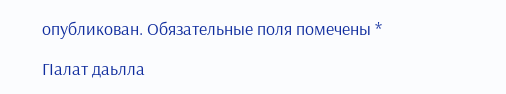опубликован. Обязательные поля помечены *

ГIалат даьлла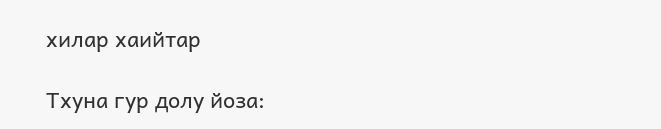хилар хаийтар

Тхуна гур долу йоза: